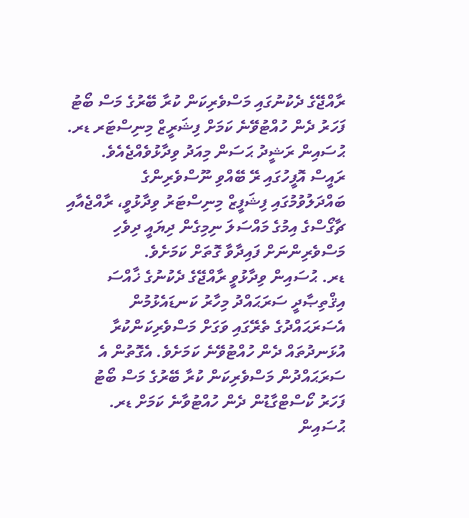ރާއްޖޭގެ ދެކުނުގައި މަސްވެރިކަން ކުރާ ބޭރުގެ މަސް ބޯޓު ފަހަރު ދެން ހުއްޓުވޭނެ ކަމަށް ފިޝަރީޒް މިނިސްޓަރ ޑރ. ޙުސައިން ރަޝީދު ޙަސަން މިއަދު ވިދާޅުވެއްޖެއެވެ.
ރައީސް އޮފީހުގައި ރޭ ބޭއްވި ނޫސްވެރިންގެ ބައްދަލުވުމުގައި ފިޝަފީޒް މިނިސްޓަރު ވިދާޅުވީ، ރާއްޖެއާއި ޗާގޯސްގެ އިމުގެ މައްސަލަ ނިމިގެން ދިޔައީ ދިވެހި މަސްވެރިންނަށް ފައިދާވާ ގޮތަށް ކަމަށެވެ.
ޑރ. ޙުސައިން ވިދާޅުވީ ރާއްޖޭގެ ދެކުނުގެ ޚާއްސަ އިޤްތިޞާދީ ސަރަޙައްދު މިހާރު ކަނޑައެޅުމުން އެސަރަޙައްދުގެ ތެރޭގައި ވަގަށް މަސްވެރިކަންކުރާ އުޅަނދުތައް ދެން ހުއްޓުވޭނެ ކަމަށެވެ. އެގޮތުން އެ ސަރަޙައްދުން މަސްވެރިކަން ކުރާ ބޭރުގެ މަސް ބޯޓު ފަހަރު ކޯސްޓްގާޑުން ދެން ހުއްޓުވާނެ ކަމަށް ޑރ. ޙުސައިން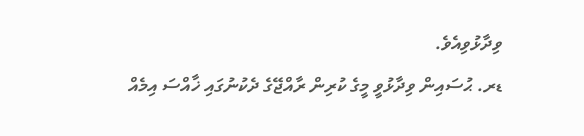ވިދާޅުވިއެވެ.
ޑރ. ޙުސައިން ވިދާޅުވީ މީގެ ކުރިން ރާއްޖޭގެ ދެކުނުގައި ޚާއްސަ އިމެއް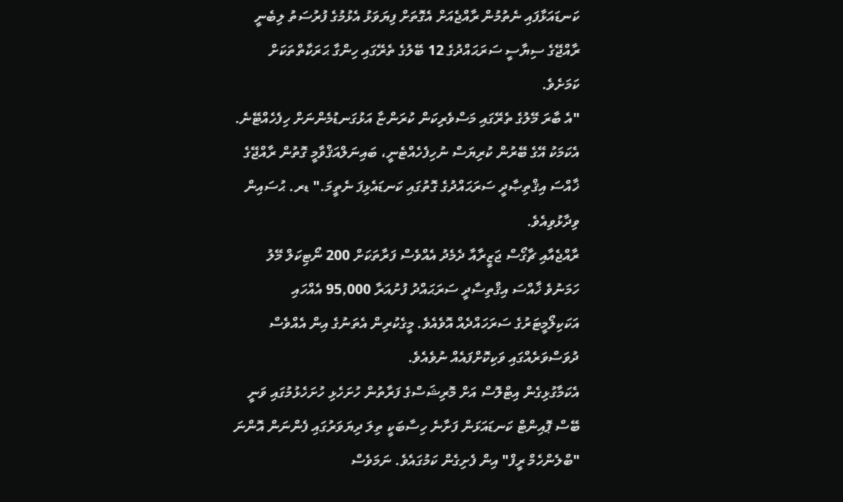ކަނޑައަޅާފައި ނެތުމުން ރާއްޖެއަށް އެގޮތަށް ފިޔަވަޅު އެޅުމުގެ ފުރުސަތު ލިބެނީ ރާއްޖޭގެ ސިޔާސީ ސަރަޙައްދުގެ 12 ބޭލުގެ ތެރޭގައި ހިންގާ ޙަރަކާތްތަކަށް ކަމަށެވެ.
"އެ ބާރަ މޭލުގެ ތެރޭގައި މަސްވެރިކަން ކުރަންޏާ އަޅުގަނޑުމެންނަށް ހިފެހެއްޓޭނެ. އެކަމަކު އޭގެ ބޭރުން ކުރިޔަސް ނުހިފެހެއްޓެނީ، ބައިނަލްއަޤްވާމީ ގޮތުން ރާއްޖޭގެ ޚާއްސަ އިޤްތިޞާދީ ސަރަޙައްދުގެ ގޮތުގައި ކަނޑައެޅިފަ ނެތީމަ." ޑރ. ޙުސައިން ވިދާޅުވިއެވެ.
ރާއްޖެއާއި ޗާގޯސް ޖަޒީރާއާ ދެމެދު އެއްވެސް ފަރާތަކަށް 200 ނޯޓިކަލް މޭލު ހަމަނުވެ ޚާއްސަ އިޤްތިސާދީ ސަރަޙައްދު ފުށުއަރާ 95,000 އެއްހައި އަކަކިލޯމީޓަރުގެ ސަރަހައްދެއް އޮވެއެވެ. މީގެކުރިން އެތަނުގެ އިން އެއްވެސް ދުވަސްވަރެއްގައި ވަކިކޮށްފައެއް ނުވެއެވެ.
އެކަމާގުޅިގެން އިޓްލޮސް އަށް މޮރިޝަސްގެ ފަރާތުން ހުށަހެޅި ހުށަހެޅުމުގައި ވަނީ ބޭސް ޕޮއިންޓް ކަނޑައަޅަން ފަށާނެ ހިސާބަކީ ތިލަ ދިޔަވަރުގައި ފެންނަން އޮންނަ "ބްލެންހެމް ރީފް" އިން ފެށިގެން ކަމުގައެވެ. ނަމަވެސް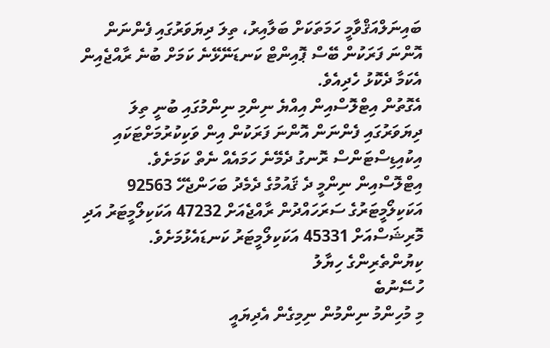ބައިނަލްއަޤްވާމީ ހަމަތަކަށް ބަލާއިރު، ތިލަ ދިޔަވަރުގައި ފެންނަން އޮންނަ ފަރަކުން ބޭސް ޕޮއިންޓް ކަނޑަނޭޅޭނެ ކަމަށް ބުނެ ރާއްޖެއިން އެކަމާ ދެކޮޅު ހެދިއެވެ.
އެގޮތުން އިޓްލޮސްއިން އިއްޔެ ނިންމި ނިންމުގައި ބުނީ ތިލަ ދިޔަވަރުގައި ފެންނަން އޮންނަ ފަރަކުން އިން ވަކިކުރުމަށްޓަކައި އިކުއިޑިސްޓަންސް ރޮނގު ދެމޭނެ ހަމައެއް ނެތް ކަމަށެވެ.
އިޓްލޮސްއިން ނިންމީ ދެ ޤައުމުގެ ދެމެދު ބަހަންޖެހޭ 92563 އަކަކިލޯމީޓަރުގެ ސަރަހައްދުން ރާއްޖެއަށް 47232 އަކަކިލޯމީޓަރު އަދި މޮރިޝަސްއަށް 45331 އަކަކިލޯމީޓަރު ކަނޑައެޅުމަށެވެ.
ކިޔުންތެރިންގެ ހިޔާލު
ހުސޭނުބެ
މި މުހިންމު ނިންމުން ނިމިގެން އެދިޔައީ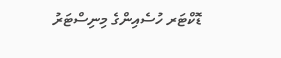ޑޮކްޓަރ ހުސެއިންގެ މިނިސްޓަރު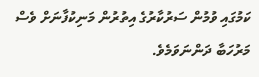ކަމުގައި ވުމުން ސަރުކާރުގެ އިތުރުން މަނިކުފާނަށް ވެސް މަރުހަބާ ދަންނަވަމެވެ.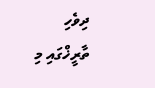ދިވެހި ތާރީޚްގައި މި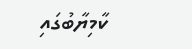ކާމިޔާބުގައި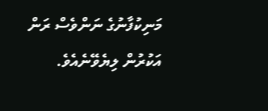މަނިކުފާނުގެ ނަންވެސް ރަން އަކުރުން ލިޔެވޭނެއެވެ.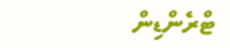ޓްރެންޑިން